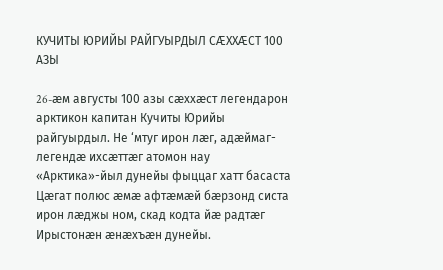КУЧИТЫ ЮРИЙЫ РАЙГУЫРДЫЛ СÆХХÆСТ 100 АЗЫ

26-æм августы 100 азы сæххæст легендарон арктикон капитан Кучиты Юрийы райгуырдыл. Не ‘мтуг ирон лæг, адæймаг-легендæ ихсæттæг атомон нау «Арктика»-йыл дунейы фыццаг хатт басаста Цæгат полюс æмæ афтæмæй бæрзонд систа ирон лæджы ном, скад кодта йæ радтæг Ирыстонæн æнæхъæн дунейы.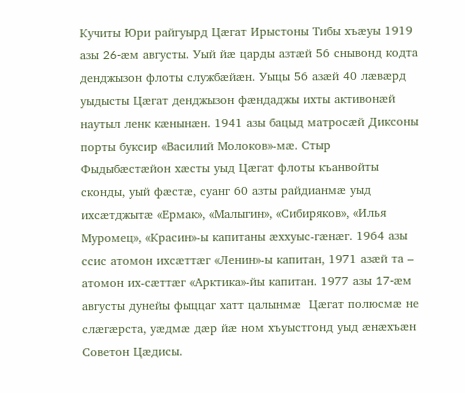Кучиты Юри райгуырд Цæгат Ирыстоны Тибы хъæуы 1919 азы 26-æм августы. Уый йæ царды азтæй 56 снывонд кодта денджызон флоты службæйæн. Уыцы 56 азæй 40 лæвæрд уыдысты Цæгат денджызон фæндаджы ихты активонæй наутыл ленк кæнынæн. 1941 азы бацыд матросæй Диксоны порты буксир «Василий Молоков»-мæ. Стыр Фыдыбæстæйон хæсты уыд Цæгат флоты къанвойты сконды, уый фæстæ, суанг 60 азты райдианмæ уыд ихсæтджытæ «Ермак», «Малыгин», «Сибиряков», «Илья Муромец», «Красин»-ы капитаны æххуыс-гæнæг. 1964 азы ссис атомон ихсæттæг «Ленин»-ы капитан, 1971 азæй та – атомон их-сæттæг «Арктика»-йы капитан. 1977 азы 17-æм августы дунейы фыццаг хатт цалынмæ  Цæгат полюсмæ не слæгæрста, уæдмæ дæр йæ ном хъуыстгонд уыд æнæхъæн Советон Цæдисы.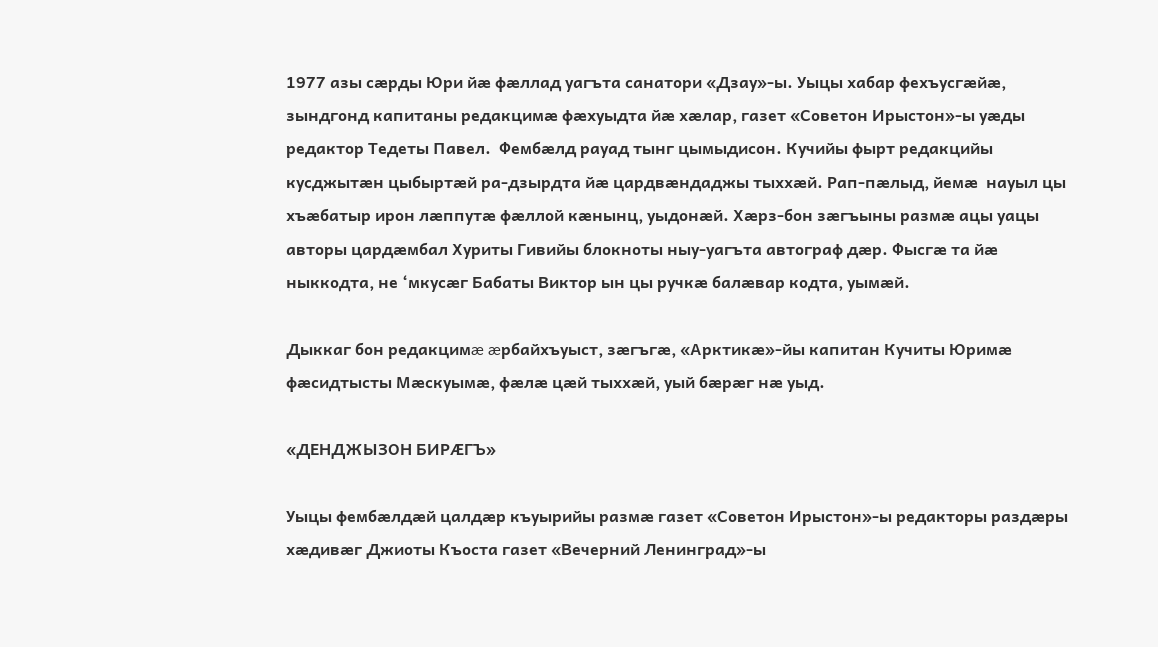1977 азы сæрды Юри йæ фæллад уагъта санатори «Дзау»-ы. Уыцы хабар фехъусгæйæ, зындгонд капитаны редакцимæ фæхуыдта йæ хæлар, газет «Советон Ирыстон»-ы уæды редактор Тедеты Павел.  Фембæлд рауад тынг цымыдисон. Кучийы фырт редакцийы кусджытæн цыбыртæй ра-дзырдта йæ цардвæндаджы тыххæй. Рап-пæлыд, йемæ  науыл цы хъæбатыр ирон лæппутæ фæллой кæнынц, уыдонæй. Хæрз-бон зæгъыны размæ ацы уацы авторы цардæмбал Хуриты Гивийы блокноты ныу-уагъта автограф дæр. Фысгæ та йæ ныккодта, не ‘мкусæг Бабаты Виктор ын цы ручкæ балæвар кодта, уымæй.

Дыккаг бон редакцимæ æрбайхъуыст, зæгъгæ, «Арктикæ»-йы капитан Кучиты Юримæ фæсидтысты Мæскуымæ, фæлæ цæй тыххæй, уый бæрæг нæ уыд.

«ДЕНДЖЫЗОН БИРÆГЪ»

Уыцы фембæлдæй цалдæр къуырийы размæ газет «Советон Ирыстон»-ы редакторы раздæры хæдивæг Джиоты Къоста газет «Вечерний Ленинград»-ы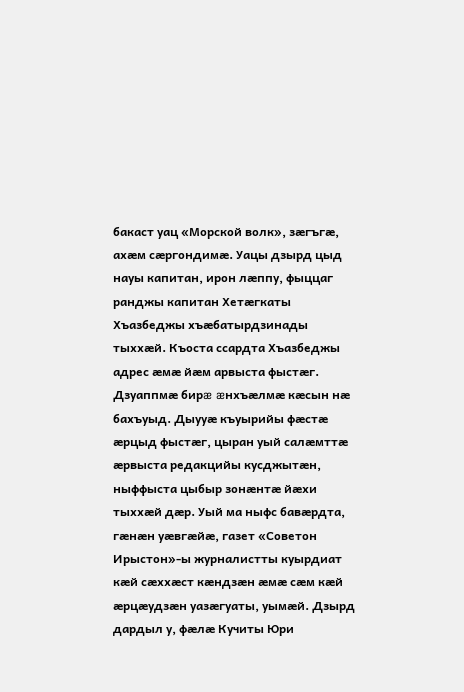бакаст уац «Морской волк», зæгъгæ, ахæм сæргондимæ. Уацы дзырд цыд науы капитан, ирон лæппу, фыццаг ранджы капитан Хетæгкаты Хъазбеджы хъæбатырдзинады тыххæй. Къоста ссардта Хъазбеджы адрес æмæ йæм арвыста фыстæг. Дзуаппмæ бирæ æнхъæлмæ кæсын нæ бахъуыд. Дыууæ къуырийы фæстæ æрцыд фыстæг, цыран уый салæмттæ æрвыста редакцийы кусджытæн, ныффыста цыбыр зонæнтæ йæхи тыххæй дæр. Уый ма ныфс бавæрдта, гæнæн уæвгæйæ, газет «Советон Ирыстон»-ы журналистты куырдиат кæй сæххæст кæндзæн æмæ сæм кæй æрцæудзæн уазæгуаты, уымæй. Дзырд дардыл у, фæлæ Кучиты Юри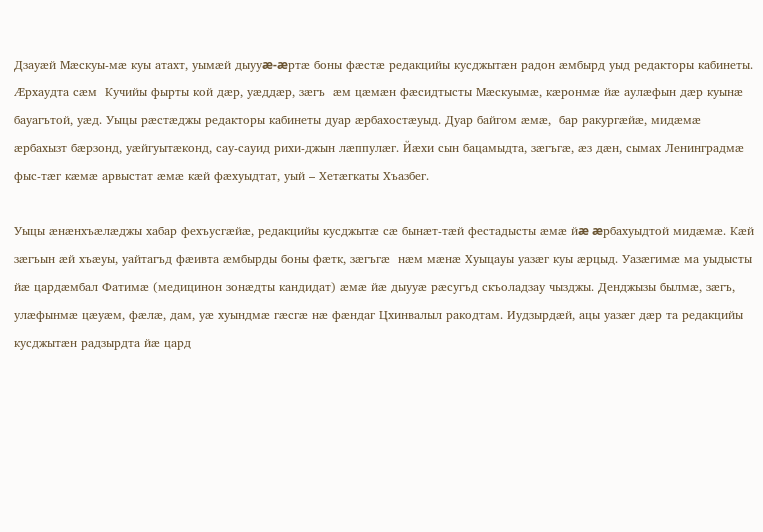Дзауæй Мæскуы-мæ куы атахт, уымæй дыууæ-æртæ боны фæстæ редакцийы кусджытæн радон æмбырд уыд редакторы кабинеты. Æрхаудта сæм  Кучийы фырты кой дæр, уæддæр, зæгъ  æм цæмæн фæсидтысты Мæскуымæ, кæронмæ йæ аулæфын дæр куынæ бауагътой, уæд. Уыцы рæстæджы редакторы кабинеты дуар æрбахостæуыд. Дуар байгом æмæ,  бар ракургæйæ, мидæмæ æрбахызт бæрзонд, уæйгуытæконд, сау-сауид рихи-джын лæппулæг. Йæхи сын бацамыдта, зæгъгæ, æз дæн, сымах Ленинградмæ фыс-тæг кæмæ арвыстат æмæ кæй фæхуыдтат, уый – Хетæгкаты Хъазбег.

Уыцы æнæнхъæлæджы хабар фехъусгæйæ, редакцийы кусджытæ сæ бынæт-тæй фестадысты æмæ йæ æрбахуыдтой мидæмæ. Кæй зæгъын æй хъæуы, уайтагъд фæивта æмбырды боны фæтк, зæгъгæ  нæм мæнæ Хуыцауы уазæг куы æрцыд. Уазæгимæ ма уыдысты йæ цардæмбал Фатимæ (медицинон зонæдты кандидат) æмæ йæ дыууæ рæсугъд скъоладзау чызджы. Денджызы былмæ, зæгъ, улæфынмæ цæуæм, фæлæ, дам, уæ хуындмæ гæсгæ нæ фæндаг Цхинвалыл ракодтам. Иудзырдæй, ацы уазæг дæр та редакцийы кусджытæн радзырдта йæ цард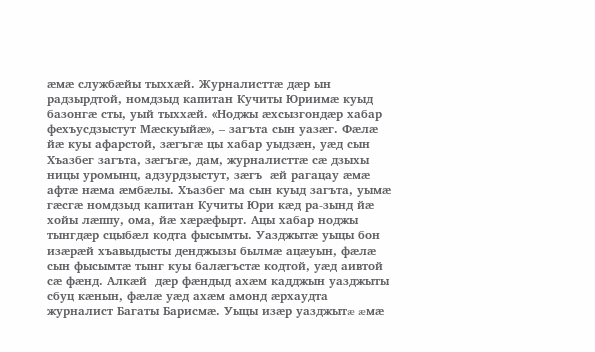æмæ службæйы тыххæй. Журналисттæ дæр ын радзырдтой, номдзыд капитан Кучиты Юриимæ куыд базонгæ сты, уый тыххæй. «Ноджы æхсызгондæр хабар фехъусдзыстут Мæскуыйæ», – загъта сын уазæг. Фæлæ йæ куы афарстой, зæгъгæ цы хабар уыдзæн, уæд сын Хъазбег загъта, зæгъгæ, дам, журналисттæ сæ дзыхы ницы уромынц, адзурдзыстут, зæгъ  æй рагацау æмæ афтæ нæма æмбæлы. Хъазбег ма сын куыд загъта, уымæ гæсгæ номдзыд капитан Кучиты Юри кæд ра-зынд йæ хойы лæппу, ома, йæ хæрæфырт. Ацы хабар ноджы тынгдæр сцыбæл кодта фысымты. Уазджытæ уыцы бон изæрæй хъавыдысты денджызы былмæ ацæуын, фæлæ сын фысымтæ тынг куы балæгъстæ кодтой, уæд аивтой сæ фæнд. Алкæй  дæр фæндыд ахæм кадджын уазджыты сбуц кæнын, фæлæ уæд ахæм амонд æрхаудта журналист Багаты Барисмæ. Уыцы изæр уазджытæ æмæ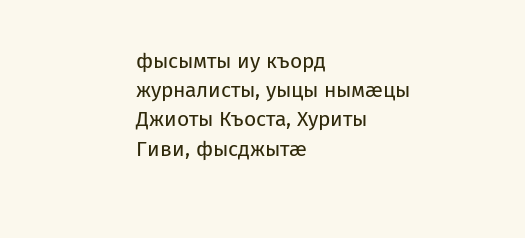фысымты иу къорд журналисты, уыцы нымæцы Джиоты Къоста, Хуриты Гиви, фысджытæ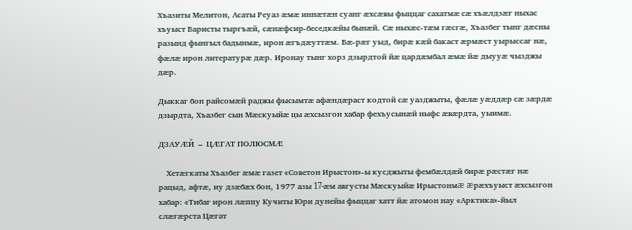Хъазиты Мелитон, Асаты Реуаз æмæ иннæтæн суанг æхсæвы фыццаг сахатмæ сæ хъæлдзæг ныхас хъуыст Баристы тыргъæй, сæнæфсир-беседкæйы бынæй. Сæ ныхæс-тæм гæсгæ, Хъазбег тынг дæсны разынд фынгыл бадынмæ, ирон æгъдæуттæм. Бæ-рæг уыд, бирæ кæй бакаст æрмæст уырыссаг нæ, фæлæ ирон литературæ дæр. Иронау тынг хорз дзырдтой йæ цардæмбал æмæ йæ дыууæ чызджы дæр.

Дыккаг бон райсомæй раджы фысымтæ афæндæраст кодтой сæ уазджыты, фæлæ уæддæр сæ зæрдæ дзырдта, Хъазбег сын Мæскуыйæ цы æхсызгон хабар фехъусынæй ныфс æвæрдта, уыимæ.

ДЗАУÆЙ  –  ЦÆГАТ ПОЛЮСМÆ

    Хетæгкаты Хъазбег æмæ газет «Советон Ирыстон»-ы кусджыты фембæлдæй бирæ рæстæг нæ рацыд, афтæ, иу дзæбæх бон, 1977 азы 17-æм августы Мæскуыйæ Ирыстонмæ æрæхъуыст æхсызгон хабар: «Тибаг ирон лæппу Кучиты Юри дунейы фыццаг хатт йæ атомон нау «Арктика»-йыл слæгæрста Цæгат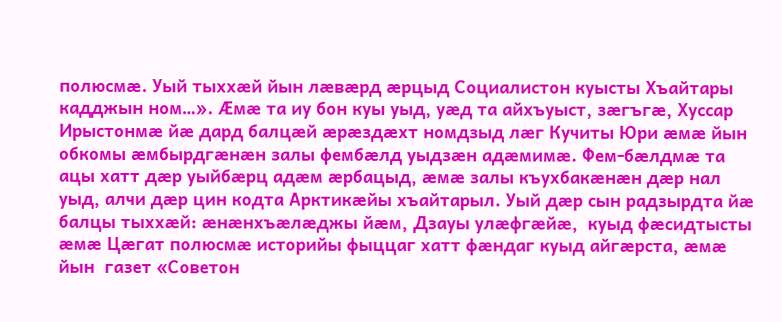полюсмæ. Уый тыххæй йын лæвæрд æрцыд Социалистон куысты Хъайтары кадджын ном…». Æмæ та иу бон куы уыд, уæд та айхъуыст, зæгъгæ, Хуссар Ирыстонмæ йæ дард балцæй æрæздæхт номдзыд лæг Кучиты Юри æмæ йын обкомы æмбырдгæнæн залы фембæлд уыдзæн адæмимæ. Фем-бæлдмæ та ацы хатт дæр уыйбæрц адæм æрбацыд, æмæ залы къухбакæнæн дæр нал уыд, алчи дæр цин кодта Арктикæйы хъайтарыл. Уый дæр сын радзырдта йæ балцы тыххæй: æнæнхъæлæджы йæм, Дзауы улæфгæйæ,  куыд фæсидтысты æмæ Цæгат полюсмæ историйы фыццаг хатт фæндаг куыд айгæрста, æмæ йын  газет «Советон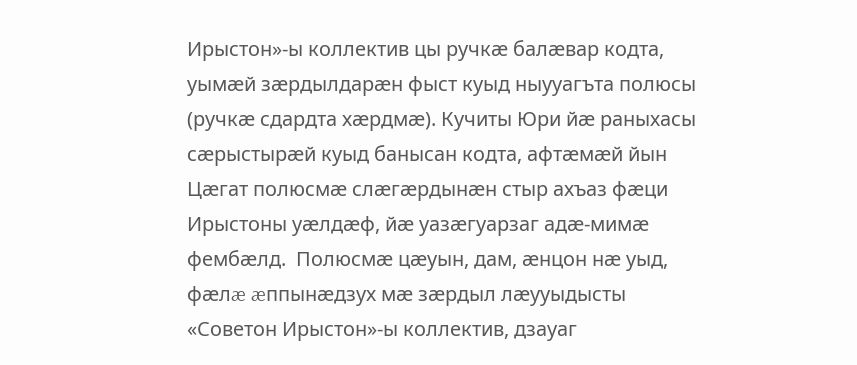Ирыстон»-ы коллектив цы ручкæ балæвар кодта, уымæй зæрдылдарæн фыст куыд ныууагъта полюсы (ручкæ сдардта хæрдмæ). Кучиты Юри йæ раныхасы сæрыстырæй куыд банысан кодта, афтæмæй йын Цæгат полюсмæ слæгæрдынæн стыр ахъаз фæци Ирыстоны уæлдæф, йæ уазæгуарзаг адæ-мимæ фембæлд.  Полюсмæ цæуын, дам, æнцон нæ уыд, фæлæ æппынæдзух мæ зæрдыл лæууыдысты «Советон Ирыстон»-ы коллектив, дзауаг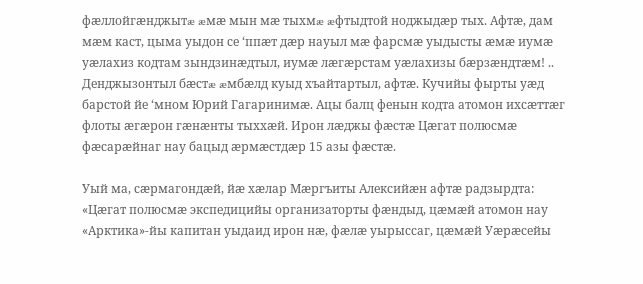фæллойгæнджытæ æмæ мын мæ тыхмæ æфтыдтой ноджыдæр тых. Афтæ, дам  мæм каст, цыма уыдон се ‘ппæт дæр науыл мæ фарсмæ уыдысты æмæ иумæ уæлахиз кодтам зындзинæдтыл, иумæ лæгæрстам уæлахизы бæрзæндтæм! ..  Денджызонтыл бæстæ æмбæлд куыд хъайтартыл, афтæ. Кучийы фырты уæд барстой йе ‘мном Юрий Гагаринимæ. Ацы балц фенын кодта атомон ихсæттæг флоты æгæрон гæнæнты тыххæй. Ирон лæджы фæстæ Цæгат полюсмæ фæсарæйнаг нау бацыд æрмæстдæр 15 азы фæстæ.

Уый ма, сæрмагондæй, йæ хæлар Мæргъиты Алексийæн афтæ радзырдта: «Цæгат полюсмæ экспедицийы организаторты фæндыд, цæмæй атомон нау «Арктика»-йы капитан уыдаид ирон нæ, фæлæ уырыссаг, цæмæй Уæрæсейы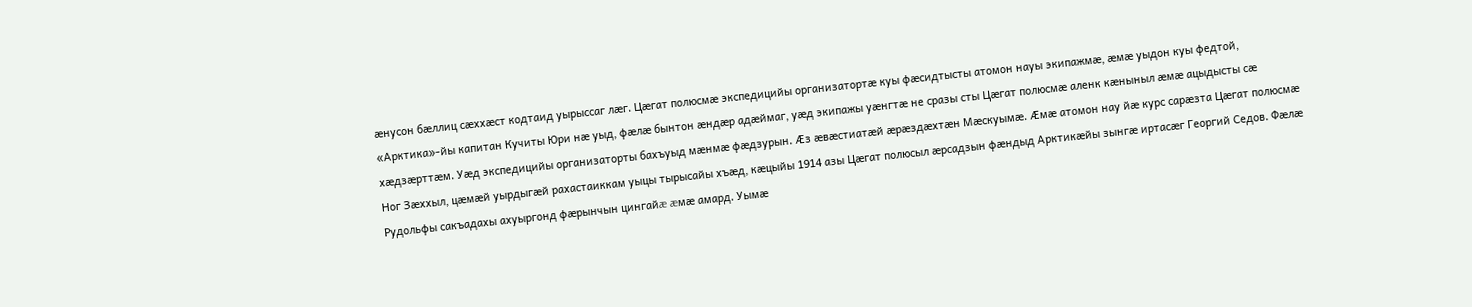æнусон бæллиц сæххæст кодтаид уырыссаг лæг. Цæгат полюсмæ экспедицийы организатортæ куы фæсидтысты атомон науы экипажмæ, æмæ уыдон куы федтой, «Арктика»-йы капитан Кучиты Юри нæ уыд, фæлæ бынтон æндæр адæймаг, уæд экипажы уæнгтæ не сразы сты Цæгат полюсмæ аленк кæныныл æмæ ацыдысты сæ хæдзæрттæм. Уæд экспедицийы организаторты бахъуыд мæнмæ фæдзурын. Æз æвæстиатæй æрæздæхтæн Мæскуымæ. Æмæ атомон нау йæ курс сарæзта Цæгат полюсмæ Ног Зæххыл, цæмæй уырдыгæй рахастаиккам уыцы тырысайы хъæд, кæцыйы 1914 азы Цæгат полюсыл æрсадзын фæндыд Арктикæйы зынгæ иртасæг Георгий Седов. Фæлæ Рудольфы сакъадахы ахуыргонд фæрынчын цингайæ æмæ амард. Уымæ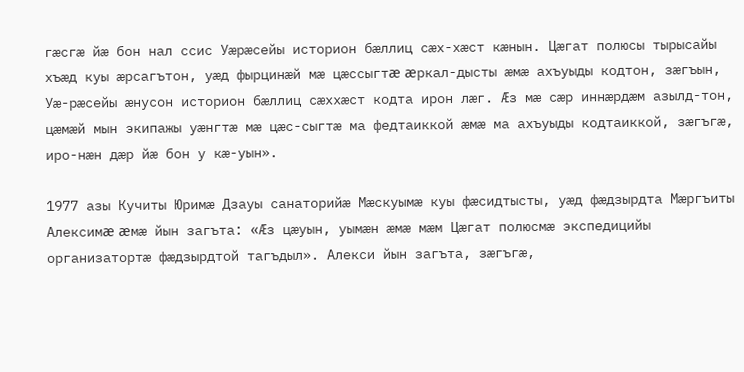гæсгæ йæ бон нал ссис Уæрæсейы историон бæллиц сæх-хæст кæнын. Цæгат полюсы тырысайы хъæд куы æрсагътон, уæд фырцинæй мæ цæссыгтæ æркал-дысты æмæ ахъуыды кодтон, зæгъын, Уæ-рæсейы æнусон историон бæллиц сæххæст кодта ирон лæг. Æз мæ сæр иннæрдæм азылд-тон, цæмæй мын экипажы уæнгтæ мæ цæс-сыгтæ ма федтаиккой æмæ ма ахъуыды кодтаиккой, зæгъгæ, иро-нæн дæр йæ бон у кæ-уын».

1977 азы Кучиты Юримæ Дзауы санаторийæ Мæскуымæ куы фæсидтысты, уæд фæдзырдта Мæргъиты Алексимæ æмæ йын загъта: «Æз цæуын, уымæн æмæ мæм Цæгат полюсмæ экспедицийы организатортæ фæдзырдтой тагъдыл». Алекси йын загъта, зæгъгæ,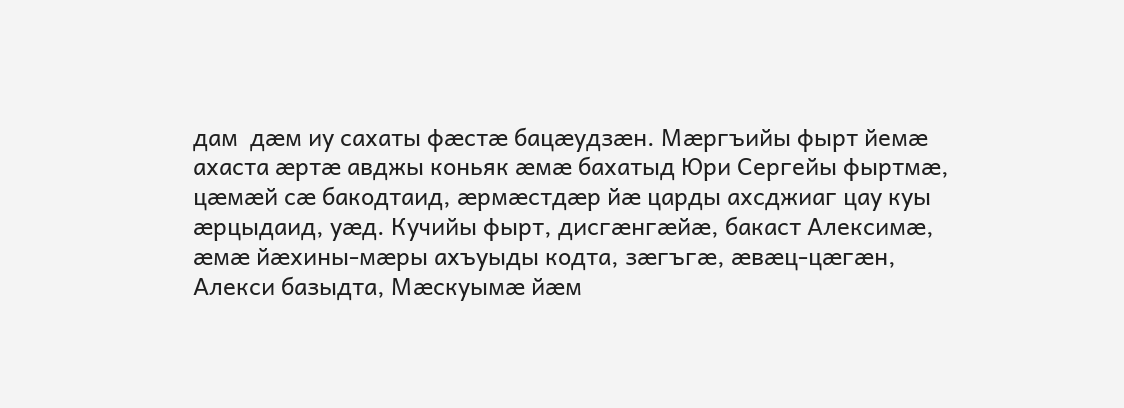дам  дæм иу сахаты фæстæ бацæудзæн. Мæргъийы фырт йемæ ахаста æртæ авджы коньяк æмæ бахатыд Юри Сергейы фыртмæ, цæмæй сæ бакодтаид, æрмæстдæр йæ царды ахсджиаг цау куы æрцыдаид, уæд. Кучийы фырт, дисгæнгæйæ, бакаст Алексимæ, æмæ йæхины-мæры ахъуыды кодта, зæгъгæ, æвæц-цæгæн, Алекси базыдта, Мæскуымæ йæм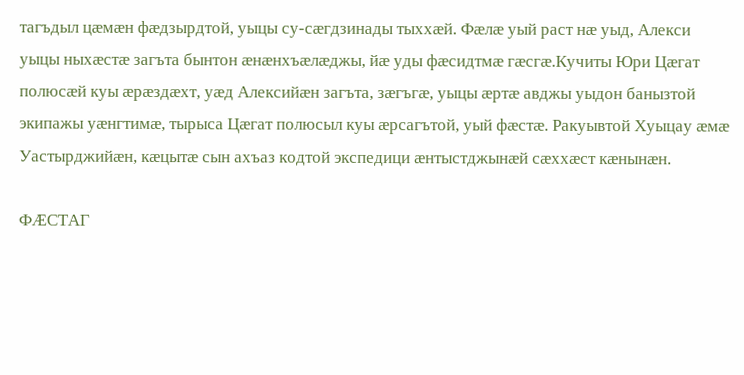тагъдыл цæмæн фæдзырдтой, уыцы су-сæгдзинады тыххæй. Фæлæ уый раст нæ уыд, Алекси уыцы ныхæстæ загъта бынтон æнæнхъæлæджы, йæ уды фæсидтмæ гæсгæ.Кучиты Юри Цæгат полюсæй куы æрæздæхт, уæд Алексийæн загъта, зæгъгæ, уыцы æртæ авджы уыдон банызтой экипажы уæнгтимæ, тырыса Цæгат полюсыл куы æрсагътой, уый фæстæ. Ракуывтой Хуыцау æмæ Уастырджийæн, кæцытæ сын ахъаз кодтой экспедици æнтыстджынæй сæххæст кæнынæн.

ФÆСТАГ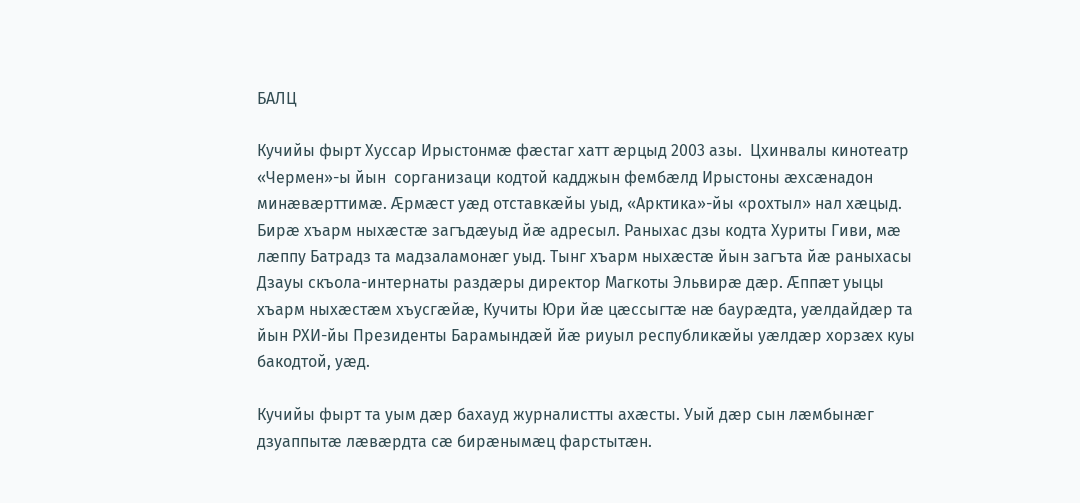БАЛЦ

Кучийы фырт Хуссар Ирыстонмæ фæстаг хатт æрцыд 2003 азы.  Цхинвалы кинотеатр «Чермен»-ы йын  сорганизаци кодтой кадджын фембæлд Ирыстоны æхсæнадон минæвæрттимæ. Æрмæст уæд отставкæйы уыд, «Арктика»-йы «рохтыл» нал хæцыд. Бирæ хъарм ныхæстæ загъдæуыд йæ адресыл. Раныхас дзы кодта Хуриты Гиви, мæ лæппу Батрадз та мадзаламонæг уыд. Тынг хъарм ныхæстæ йын загъта йæ раныхасы Дзауы скъола-интернаты раздæры директор Магкоты Эльвирæ дæр. Æппæт уыцы хъарм ныхæстæм хъусгæйæ, Кучиты Юри йæ цæссыгтæ нæ баурæдта, уæлдайдæр та йын РХИ-йы Президенты Барамындæй йæ риуыл республикæйы уæлдæр хорзæх куы бакодтой, уæд.

Кучийы фырт та уым дæр бахауд журналистты ахæсты. Уый дæр сын лæмбынæг дзуаппытæ лæвæрдта сæ бирæнымæц фарстытæн.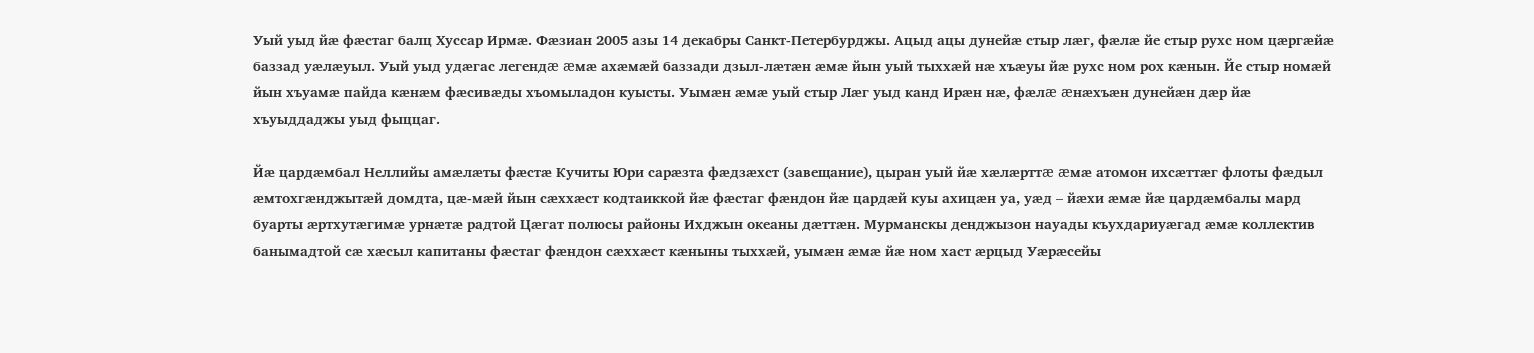Уый уыд йæ фæстаг балц Хуссар Ирмæ. Фæзиан 2005 азы 14 декабры Санкт-Петербурджы. Ацыд ацы дунейæ стыр лæг, фæлæ йе стыр рухс ном цæргæйæ баззад уæлæуыл. Уый уыд удæгас легендæ æмæ ахæмæй баззади дзыл-лæтæн æмæ йын уый тыххæй нæ хъæуы йæ рухс ном рох кæнын. Йе стыр номæй йын хъуамæ пайда кæнæм фæсивæды хъомыладон куысты. Уымæн æмæ уый стыр Лæг уыд канд Ирæн нæ, фæлæ æнæхъæн дунейæн дæр йæ хъуыддаджы уыд фыццаг.

Йæ цардæмбал Неллийы амæлæты фæстæ Кучиты Юри сарæзта фæдзæхст (завещание), цыран уый йæ хæлæрттæ æмæ атомон ихсæттæг флоты фæдыл æмтохгæнджытæй домдта, цæ-мæй йын сæххæст кодтаиккой йæ фæстаг фæндон йæ цардæй куы ахицæн уа, уæд – йæхи æмæ йæ цардæмбалы мард буарты æртхутæгимæ урнæтæ радтой Цæгат полюсы районы Ихджын океаны дæттæн. Мурманскы денджызон науады къухдариуæгад æмæ коллектив банымадтой сæ хæсыл капитаны фæстаг фæндон сæххæст кæныны тыххæй, уымæн æмæ йæ ном хаст æрцыд Уæрæсейы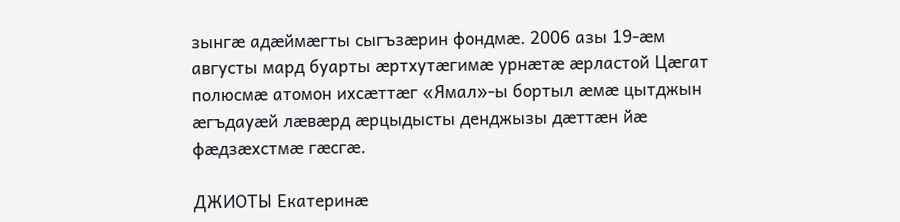зынгæ адæймæгты сыгъзæрин фондмæ. 2006 азы 19-æм августы мард буарты æртхутæгимæ урнæтæ æрластой Цæгат полюсмæ атомон ихсæттæг «Ямал»-ы бортыл æмæ цытджын æгъдауæй лæвæрд æрцыдысты денджызы дæттæн йæ фæдзæхстмæ гæсгæ.

ДЖИОТЫ Екатеринæ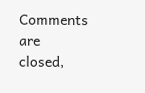Comments are closed,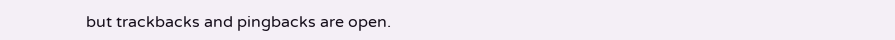but trackbacks and pingbacks are open.